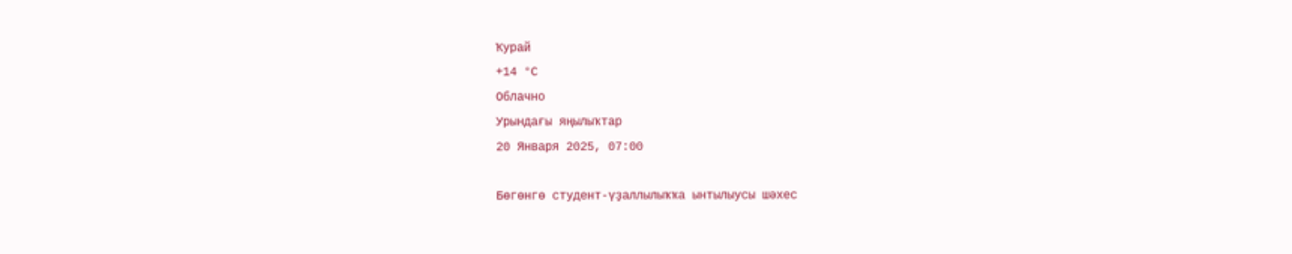Ҡурай
+14 °С
Облачно
Урындағы яңылыҡтар
20 Января 2025, 07:00

Бөгөнгө студент-үҙаллылыҡҡа ынтылыусы шәхес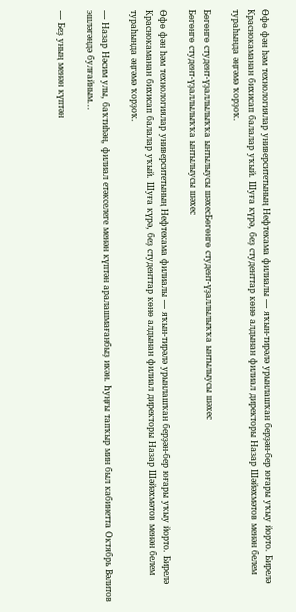Өфө фән һәм технологиялар университетының Нефтекама филиалы — яҡын-тирәлә урынлашҡан берҙән-бер юғары уҡыу йорто. Бирелә Краснокаманан бихисап балалар уҡый. Шуға күрә, беҙ студенттар көнө алдынан филиал директоры Назар Шәйәхмәтов менән белем тураһында әңгәмә ҡорҙоҡ.

Бөгөнгө студент-үҙаллылыҡҡа ынтылыусы шәхесБөгөнгө студент-үҙаллылыҡҡа ынтылыусы шәхес
Бөгөнгө студент-үҙаллылыҡҡа ынтылыусы шәхес

Өфө фән һәм технологиялар университетының Нефтекама филиалы — яҡын-тирәлә урынлашҡан берҙән-бер юғары уҡыу йорто. Бирелә Краснокаманан бихисап балалар уҡый. Шуға күрә, беҙ студенттар көнө алдынан филиал директоры Назар Шәйәхмәтов менән белем тураһында әңгәмә ҡорҙоҡ.

— Назар Нәсим улы, баҡтиһәң, филиал етәкселеге менән күптән аралашмағанбыҙ икән. Һуңғы тапҡыр мин был кабинетта Октябрь Вәлитов эшләгәндә булғайным...

— Беҙ уның менән күптән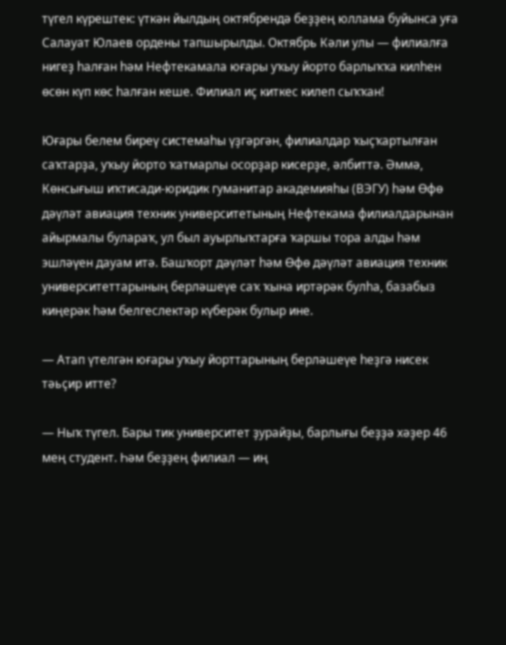түгел күрештек: үткән йылдың октябрендә беҙҙең юллама буйынса уға Салауат Юлаев ордены тапшырылды. Октябрь Кәли улы — филиалға нигеҙ һалған һәм Нефтекамала юғары уҡыу йорто барлыҡҡа килһен өсөн күп көс һалған кеше. Филиал иҫ киткес килеп сыҡҡан!

Юғары белем биреү системаһы үҙгәргән, филиалдар ҡыҫҡартылған саҡтарҙа, уҡыу йорто ҡатмарлы осорҙар кисерҙе, әлбиттә. Әммә, Көнсығыш иҡтисади-юридик гуманитар академияһы (ВЭГУ) һәм Өфө дәүләт авиация техник университетының Нефтекама филиалдарынан айырмалы булараҡ, ул был ауырлыҡтарға ҡаршы тора алды һәм эшләүен дауам итә. Башҡорт дәүләт һәм Өфө дәүләт авиация техник университеттарының берләшеүе саҡ ҡына иртәрәк булһа, базабыз киңерәк һәм белгеслектәр күберәк булыр ине.

— Атап үтелгән юғары уҡыу йорттарының берләшеүе һеҙгә нисек тәьҫир итте?

— Ныҡ түгел. Бары тик университет ҙурайҙы, барлығы беҙҙә хәҙер 46 мең студент. Һәм беҙҙең филиал — иң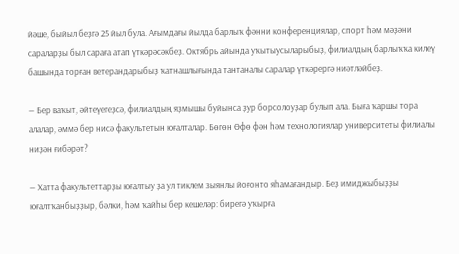йәше, быйыл беҙгә 25 йыл була. Ағымдағы йылда барлыҡ фәнни конференциялар, спорт һәм мәҙәни сараларҙы был сараға атап үткәрәсәкбеҙ. Октябрь айында уҡытыусыларыбыҙ, филиалдың барлыҡҡа килеү башында торған ветерандарыбыҙ ҡатнашлығында тантаналы саралар үткәрергә ниәтләйбеҙ.

— Бер ваҡыт, әйтеүегеҙсә, филиалдың яҙмышы буйынса ҙур борсолоуҙар булып ала. Быға ҡаршы тора алалар, әммә бер нисә факультетын юғалталар. Бөгөн Өфө фән һәм технологиялар университеты филиалы ниҙән ғибәрәт?

— Хатта факультеттарҙы юғалтыу ҙа ул тиклем зыянлы йоғонто яһамағандыр. Беҙ имиджыбыҙҙы юғалтҡанбыҙҙыр, бәлки, һәм ҡайһы бер кешеләр: бирегә уҡырға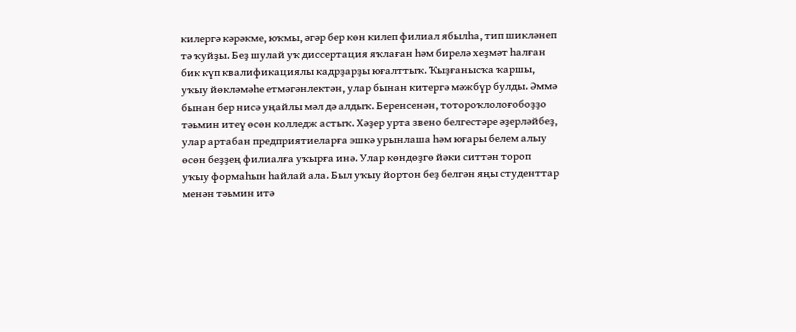килергә кәрәкме, юҡмы, әгәр бер көн килеп филиал ябылһа, тип шикләнеп тә ҡуйҙы. Беҙ шулай уҡ диссертация яҡлаған һәм бирелә хеҙмәт һалған бик күп квалификациялы кадрҙарҙы юғалттыҡ. Ҡыҙғанысҡа ҡаршы, уҡыу йөкләмәһе етмәгәнлектән, улар бынан китергә мәжбүр булды. Әммә бынан бер нисә уңайлы мәл дә алдыҡ. Беренсенән, тотороҡлолоғобоҙҙо тәьмин итеү өсөн колледж астыҡ. Хәҙер урта звено белгестәре әҙерләйбеҙ, улар артабан предприятиеларға эшкә урынлаша һәм юғары белем алыу өсөн беҙҙең филиалға уҡырға инә. Улар көндөҙгө йәки ситтән тороп уҡыу формаһын һайлай ала. Был уҡыу йортон беҙ белгән яңы студенттар менән тәьмин итә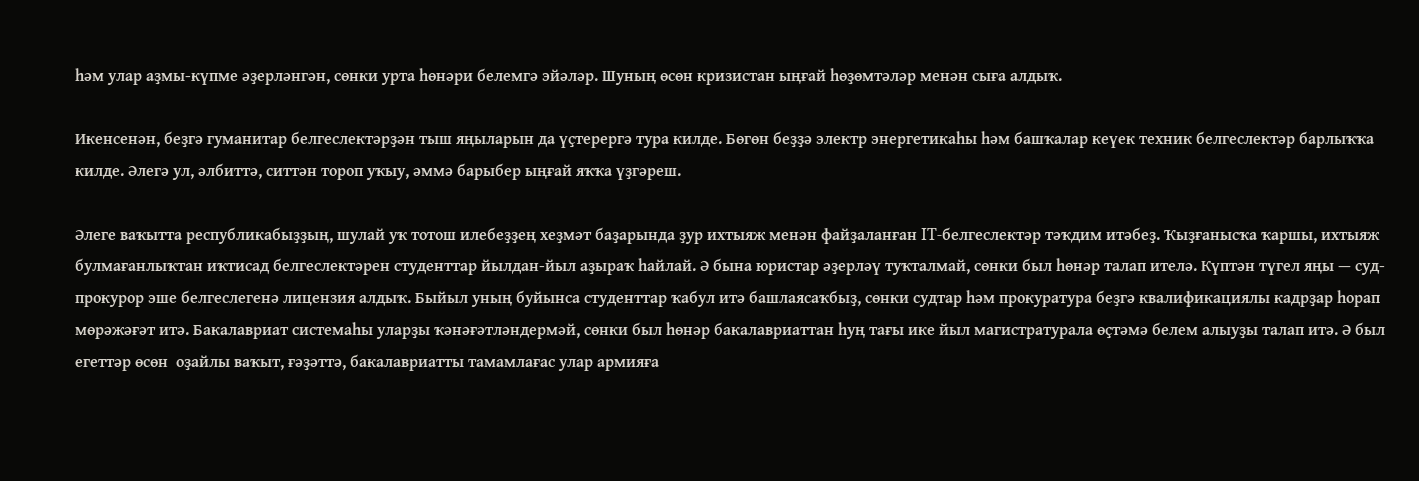һәм улар аҙмы-күпме әҙерләнгән, сөнки урта һөнәри белемгә эйәләр. Шуның өсөн кризистан ыңғай һөҙөмтәләр менән сыға алдыҡ.

Икенсенән, беҙгә гуманитар белгеслектәрҙән тыш яңыларын да үҫтерергә тура килде. Бөгөн беҙҙә электр энергетикаһы һәм башҡалар кеүек техник белгеслектәр барлыҡҡа килде. Әлегә ул, әлбиттә, ситтән тороп уҡыу, әммә барыбер ыңғай яҡҡа үҙгәреш.

Әлеге ваҡытта республикабыҙҙың, шулай уҡ тотош илебеҙҙең хеҙмәт баҙарында ҙур ихтыяж менән файҙаланған IT-белгеслектәр тәҡдим итәбеҙ. Ҡыҙғанысҡа ҡаршы, ихтыяж булмағанлыҡтан иҡтисад белгеслектәрен студенттар йылдан-йыл аҙыраҡ һайлай. Ә бына юристар әҙерләү туҡталмай, сөнки был һөнәр талап ителә. Күптән түгел яңы — суд-прокурор эше белгеслегенә лицензия алдыҡ. Быйыл уның буйынса студенттар ҡабул итә башлаясаҡбыҙ, сөнки судтар һәм прокуратура беҙгә квалификациялы кадрҙар һорап мөрәжәғәт итә. Бакалавриат системаһы уларҙы ҡәнәғәтләндермәй, сөнки был һөнәр бакалавриаттан һуң тағы ике йыл магистратурала өҫтәмә белем алыуҙы талап итә. Ә был егеттәр өсөн  оҙайлы ваҡыт, ғәҙәттә, бакалавриатты тамамлағас улар армияға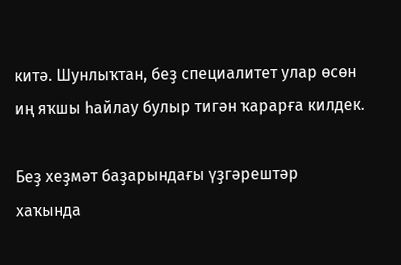китә. Шунлыҡтан, беҙ специалитет улар өсөн иң яҡшы һайлау булыр тигән ҡарарға килдек.

Беҙ хеҙмәт баҙарындағы үҙгәрештәр хаҡында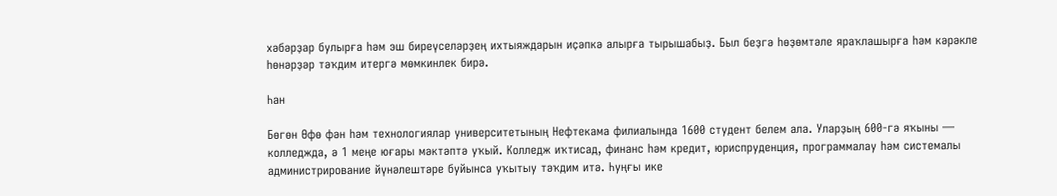хәбәрҙар булырға һәм эш биреүселәрҙең ихтыяждарын иҫәпкә алырға тырышабыҙ. Был беҙгә һөҙөмтәле яраҡлашырға һәм кәрәкле һөнәрҙәр тәҡдим итергә мөмкинлек бирә.

Һан

Бөгөн Өфө фән һәм технологиялар университетының Нефтекама филиалында 1600 студент белем ала. Уларҙың 600-гә яҡыны — колледжда, ә 1 меңе юғары мәктәптә уҡый. Колледж иҡтисад, финанс һәм кредит, юриспруденция, программалау һәм системалы администрирование йүнәлештәре буйынса уҡытыу тәҡдим итә. Һуңғы ике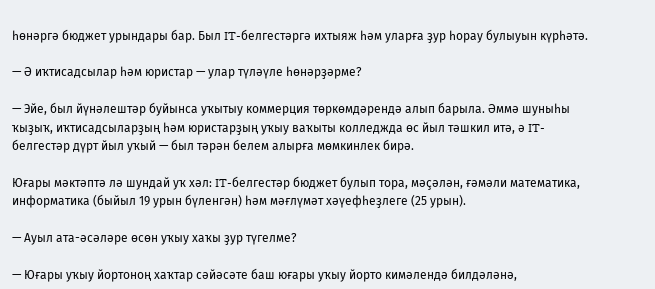һөнәргә бюджет урындары бар. Был IT-белгестәргә ихтыяж һәм уларға ҙур һорау булыуын күрһәтә.

— Ә иҡтисадсылар һәм юристар — улар түләүле һөнәрҙәрме?

— Эйе, был йүнәлештәр буйынса уҡытыу коммерция төркөмдәрендә алып барыла. Әммә шуныһы ҡыҙыҡ, иҡтисадсыларҙың һәм юристарҙың уҡыу ваҡыты колледжда өс йыл тәшкил итә, ә IT-белгестәр дүрт йыл уҡый — был тәрән белем алырға мөмкинлек бирә.

Юғары мәктәптә лә шундай уҡ хәл: IT-белгестәр бюджет булып тора, мәҫәлән, ғәмәли математика, информатика (быйыл 19 урын бүленгән) һәм мәғлүмәт хәүефһеҙлеге (25 урын).

— Ауыл ата-әсәләре өсөн уҡыу хаҡы ҙур түгелме?

— Юғары уҡыу йортоноң хаҡтар сәйәсәте баш юғары уҡыу йорто кимәлендә билдәләнә,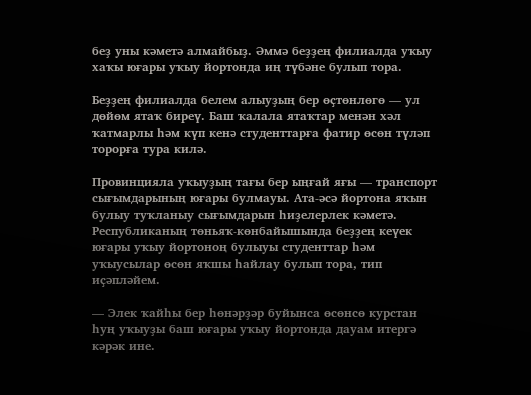беҙ уны кәметә алмайбыҙ. Әммә беҙҙең филиалда уҡыу хаҡы юғары уҡыу йортонда иң түбәне булып тора.

Беҙҙең филиалда белем алыуҙың бер өҫтөнлөгө — ул дөйөм ятаҡ биреү. Баш ҡалала ятаҡтар менән хәл ҡатмарлы һәм күп кенә студенттарға фатир өсөн түләп торорға тура килә.

Провинцияла уҡыуҙың тағы бер ыңғай яғы — транспорт сығымдарының юғары булмауы. Ата-әсә йортона яҡын булыу туҡланыу сығымдарын һиҙелерлек кәметә. Республиканың төньяҡ-көнбайышында беҙҙең кеүек юғары уҡыу йортоноң булыуы студенттар һәм уҡыусылар өсөн яҡшы һайлау булып тора, тип иҫәпләйем.

— Элек ҡайһы бер һөнәрҙәр буйынса өсөнсө курстан һуң уҡыуҙы баш юғары уҡыу йортонда дауам итергә кәрәк ине.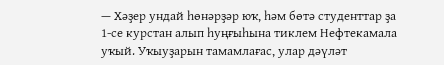— Хәҙер ундай һөнәрҙәр юҡ, һәм бөтә студенттар ҙа 1-се курстан алып һуңғыһына тиклем Нефтекамала уҡый. Уҡыуҙарын тамамлағас, улар дәүләт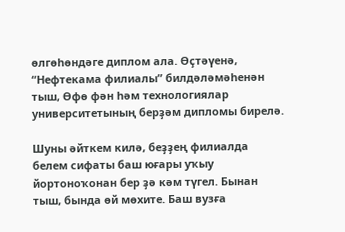өлгөһөндәге диплом ала. Өҫтәүенә, “Нефтекама филиалы” билдәләмәһенән тыш, Өфө фән һәм технологиялар университетының берҙәм дипломы бирелә.

Шуны әйткем килә, беҙҙең филиалда белем сифаты баш юғары уҡыу йортоноҡонан бер ҙә кәм түгел. Бынан тыш, бында өй мөхите. Баш вузға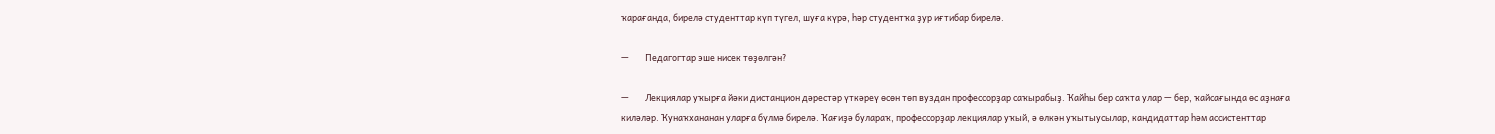ҡарағанда, бирелә студенттар күп түгел, шуға күрә, һәр студентҡа ҙур иғтибар бирелә.

—        Педагогтар эше нисек төҙөлгән?

—        Лекциялар уҡырға йәки дистанцион дәрестәр үткәреү өсөн төп вуздан профессорҙар саҡырабыҙ. Ҡайһы бер саҡта улар — бер, ҡайсағында өс аҙнаға киләләр. Ҡунаҡхананан уларға бүлмә бирелә. Ҡағиҙә булараҡ, профессорҙар лекциялар уҡый, ә өлкән уҡытыусылар, кандидаттар һәм ассистенттар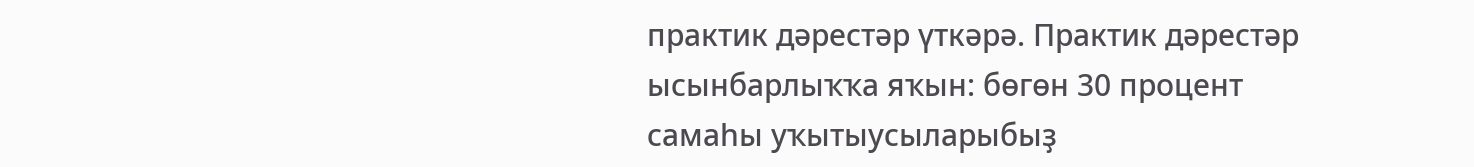практик дәрестәр үткәрә. Практик дәрестәр    ысынбарлыҡҡа яҡын: бөгөн 30 процент самаһы уҡытыусыларыбыҙ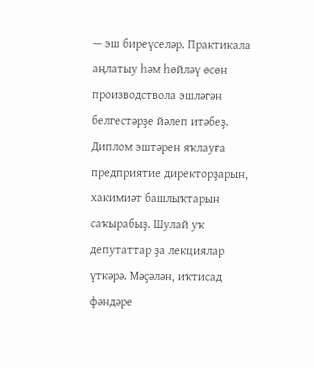— эш биреүселәр. Практикала аңлатыу һәм һөйләү өсөн производствола эшләгән белгестәрҙе йәлеп итәбеҙ. Диплом эштәрен яҡлауға предприятие директорҙарын, хакимиәт башлыҡтарын саҡырабыҙ. Шулай уҡ депутаттар ҙа лекциялар үткәрә. Мәҫәлән, иҡтисад фәндәре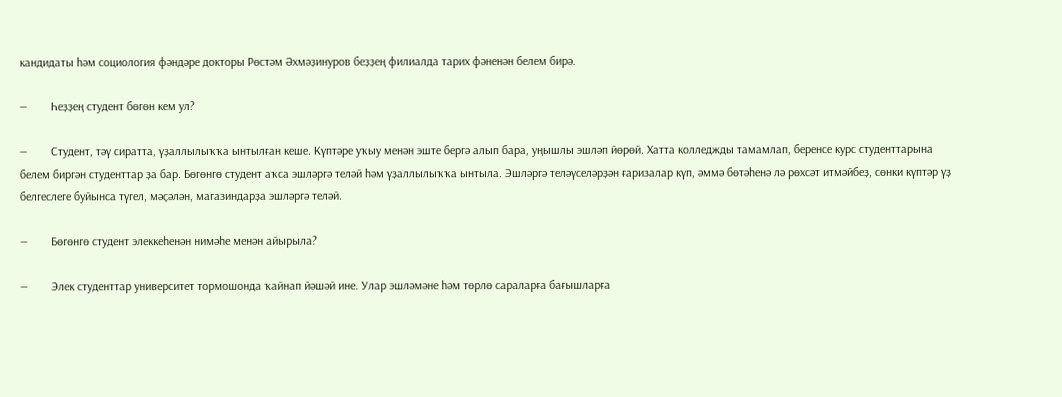кандидаты һәм социология фәндәре докторы Рөстәм Әхмәҙинуров беҙҙең филиалда тарих фәненән белем бирә.

—        Һеҙҙең студент бөгөн кем ул?

—        Студент, тәү сиратта, үҙаллылыҡҡа ынтылған кеше. Күптәре уҡыу менән эште бергә алып бара, уңышлы эшләп йөрөй. Хатта колледжды тамамлап, беренсе курс студенттарына белем биргән студенттар ҙа бар. Бөгөнгө студент аҡса эшләргә теләй һәм үҙаллылыҡҡа ынтыла. Эшләргә теләүселәрҙән ғаризалар күп, әммә бөтәһенә лә рөхсәт итмәйбеҙ, сөнки күптәр үҙ белгеслеге буйынса түгел, мәҫәлән, магазиндарҙа эшләргә теләй.

—        Бөгөнгө студент элеккеһенән нимәһе менән айырыла?

—        Элек студенттар университет тормошонда ҡайнап йәшәй ине. Улар эшләмәне һәм төрлө сараларға бағышларға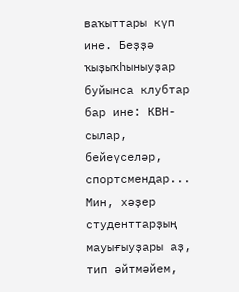ваҡыттары күп ине. Беҙҙә ҡыҙыҡһыныуҙар буйынса клубтар бар ине: КВН-сылар, бейеүселәр, спортсмендар... Мин, хәҙер студенттарҙың мауығыуҙары аҙ, тип әйтмәйем,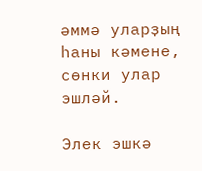әммә уларҙың һаны кәмене, сөнки улар эшләй.

Элек эшкә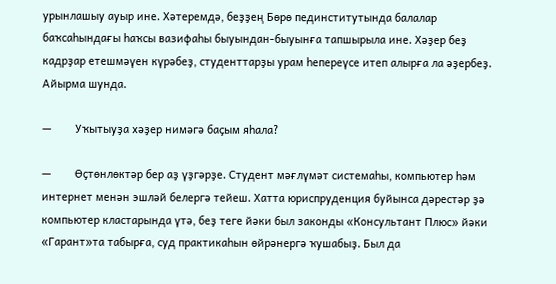урынлашыу ауыр ине. Хәтеремдә, беҙҙең Бөрө пединститутында балалар баҡсаһындағы һаҡсы вазифаһы быуындан-быуынға тапшырыла ине. Хәҙер беҙ кадрҙар етешмәүен күрәбеҙ, студенттарҙы урам һепереүсе итеп алырға ла әҙербеҙ. Айырма шунда.

—        Уҡытыуҙа хәҙер нимәгә баҫым яһала?

—        Өҫтөнлөктәр бер аҙ үҙгәрҙе. Студент мәғлүмәт системаһы, компьютер һәм интернет менән эшләй белергә тейеш. Хатта юриспруденция буйынса дәрестәр ҙә компьютер кластарында үтә, беҙ теге йәки был законды «Консультант Плюс» йәки «Гарант»та табырға, суд практикаһын өйрәнергә ҡушабыҙ. Был да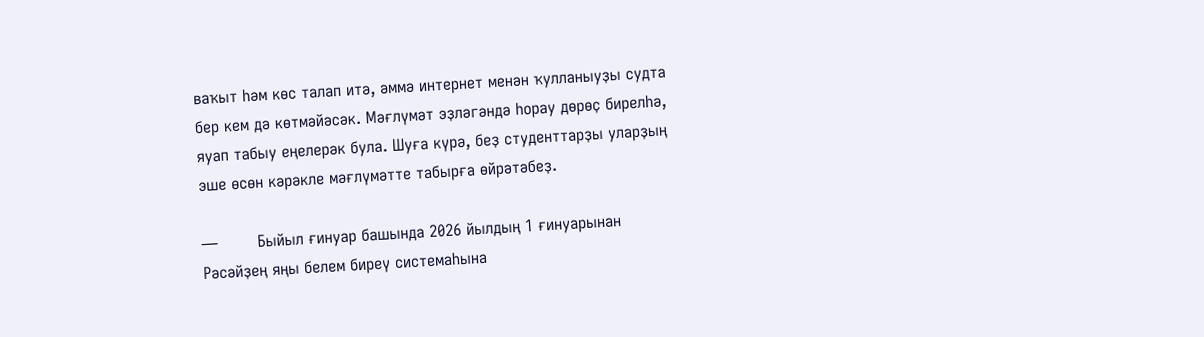ваҡыт һәм көс талап итә, әммә интернет менән ҡулланыуҙы судта бер кем дә көтмәйәсәк. Мәғлүмәт эҙләгәндә һорау дөрөҫ бирелһә, яуап табыу еңелерәк була. Шуға күрә, беҙ студенттарҙы уларҙың эше өсөн кәрәкле мәғлүмәтте табырға өйрәтәбеҙ.

—        Быйыл ғинуар башында 2026 йылдың 1 ғинуарынан Рәсәйҙең яңы белем биреү системаһына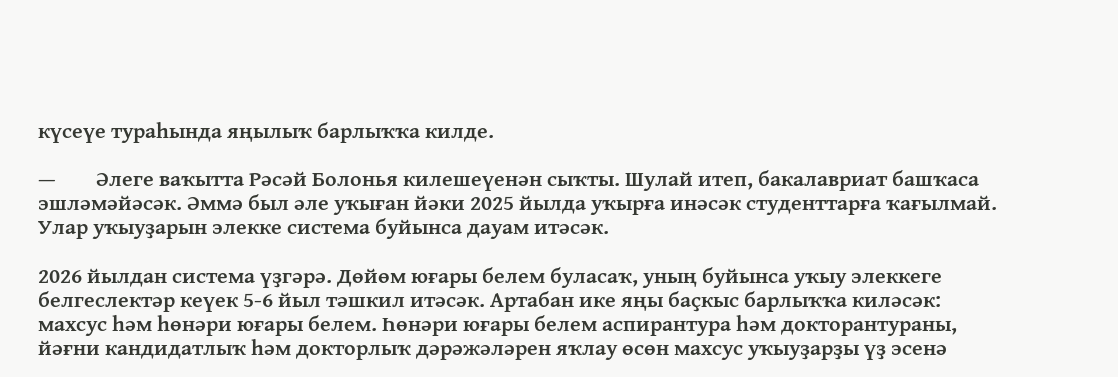күсеүе тураһында яңылыҡ барлыҡҡа килде.

—        Әлеге ваҡытта Рәсәй Болонья килешеүенән сыҡты. Шулай итеп, бакалавриат башҡаса эшләмәйәсәк. Әммә был әле уҡыған йәки 2025 йылда уҡырға инәсәк студенттарға ҡағылмай. Улар уҡыуҙарын элекке система буйынса дауам итәсәк.

2026 йылдан система үҙгәрә. Дөйөм юғары белем буласаҡ, уның буйынса уҡыу элеккеге белгеслектәр кеүек 5-6 йыл тәшкил итәсәк. Артабан ике яңы баҫкыс барлыҡҡа киләсәк: махсус һәм һөнәри юғары белем. Һөнәри юғары белем аспирантура һәм докторантураны, йәғни кандидатлыҡ һәм докторлыҡ дәрәжәләрен яҡлау өсөн махсус уҡыуҙарҙы үҙ эсенә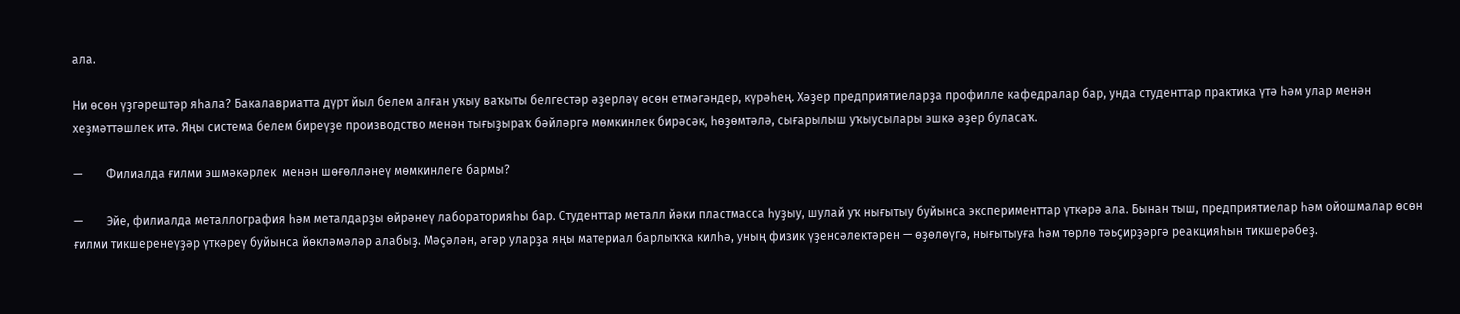ала.

Ни өсөн үҙгәрештәр яһала? Бакалавриатта дүрт йыл белем алған уҡыу ваҡыты белгестәр әҙерләү өсөн етмәгәндер, күрәһең. Хәҙер предприятиеларҙа профилле кафедралар бар, унда студенттар практика үтә һәм улар менән хеҙмәттәшлек итә. Яңы система белем биреүҙе производство менән тығыҙыраҡ бәйләргә мөмкинлек бирәсәк, һөҙөмтәлә, сығарылыш уҡыусылары эшкә әҙер буласаҡ.

—        Филиалда ғилми эшмәкәрлек  менән шөғөлләнеү мөмкинлеге бармы?

—        Эйе, филиалда металлография һәм металдарҙы өйрәнеү лабораторияһы бар. Студенттар металл йәки пластмасса һуҙыу, шулай уҡ нығытыу буйынса эксперименттар үткәрә ала. Бынан тыш, предприятиелар һәм ойошмалар өсөн ғилми тикшеренеүҙәр үткәреү буйынса йөкләмәләр алабыҙ. Мәҫәлән, әгәр уларҙа яңы материал барлыҡҡа килһә, уның физик үҙенсәлектәрен — өҙөлөүгә, нығытыуға һәм төрлө тәьҫирҙәргә реакцияһын тикшерәбеҙ.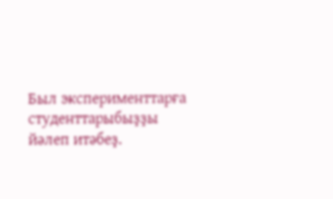Был эксперименттарға студенттарыбыҙҙы йәлеп итәбеҙ.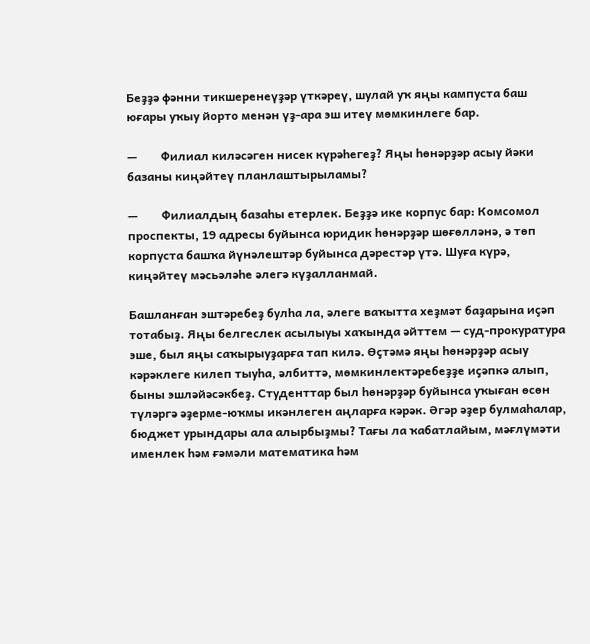Беҙҙә фәнни тикшеренеүҙәр үткәреү, шулай уҡ яңы кампуста баш юғары уҡыу йорто менән үҙ-ара эш итеү мөмкинлеге бар.

—        Филиал киләсәген нисек күрәһегеҙ? Яңы һөнәрҙәр асыу йәки базаны киңәйтеү планлаштырыламы?

—        Филиалдың базаһы етерлек. Беҙҙә ике корпус бар: Комсомол проспекты, 19 адресы буйынса юридик һөнәрҙәр шөғөлләнә, ә төп корпуста башҡа йүнәлештәр буйынса дәрестәр үтә. Шуға күрә, киңәйтеү мәсьәләһе әлегә күҙалланмай.

Башланған эштәребеҙ булһа ла, әлеге ваҡытта хеҙмәт баҙарына иҫәп тотабыҙ. Яңы белгеслек асылыуы хаҡында әйттем — суд-прокуратура эше, был яңы саҡырыуҙарға тап килә. Өҫтәмә яңы һөнәрҙәр асыу кәрәклеге килеп тыуһа, әлбиттә, мөмкинлектәребеҙҙе иҫәпкә алып, быны эшләйәсәкбеҙ. Студенттар был һөнәрҙәр буйынса уҡыған өсөн түләргә әҙерме-юҡмы икәнлеген аңларға кәрәк. Әгәр әҙер булмаһалар, бюджет урындары ала алырбыҙмы? Тағы ла ҡабатлайым, мәғлүмәти именлек һәм ғәмәли математика һәм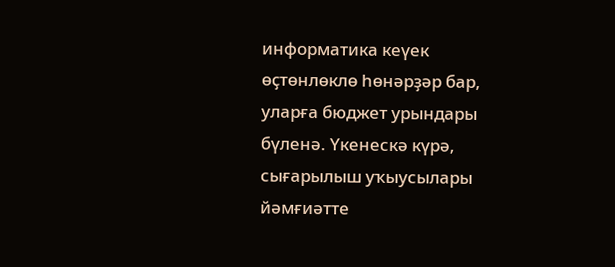информатика кеүек өҫтөнлөклө һөнәрҙәр бар, уларға бюджет урындары бүленә. Үкенескә күрә, сығарылыш уҡыусылары йәмғиәтте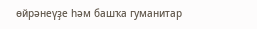өйрәнеүҙе һәм башҡа гуманитар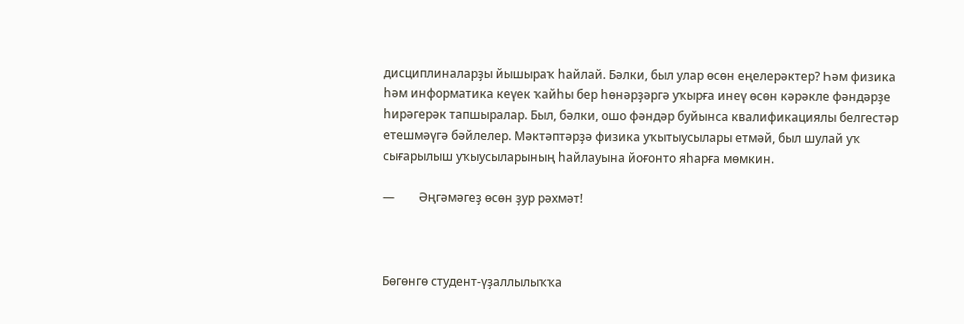дисциплиналарҙы йышыраҡ һайлай. Бәлки, был улар өсөн еңелерәктер? Һәм физика һәм информатика кеүек ҡайһы бер һөнәрҙәргә уҡырға инеү өсөн кәрәкле фәндәрҙе һирәгерәк тапшыралар. Был, бәлки, ошо фәндәр буйынса квалификациялы белгестәр етешмәүгә бәйлелер. Мәктәптәрҙә физика уҡытыусылары етмәй, был шулай уҡ сығарылыш уҡыусыларының һайлауына йоғонто яһарға мөмкин.

—        Әңгәмәгеҙ өсөн ҙур рәхмәт!



Бөгөнгө студент-үҙаллылыҡҡа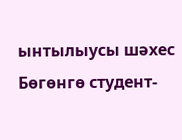ынтылыусы шәхес
Бөгөнгө студент-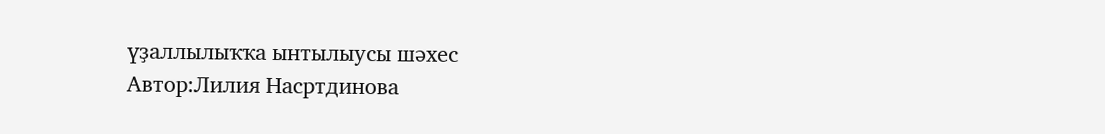үҙаллылыҡҡа ынтылыусы шәхес
Автор:Лилия Насртдинова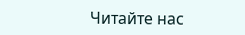Читайте нас